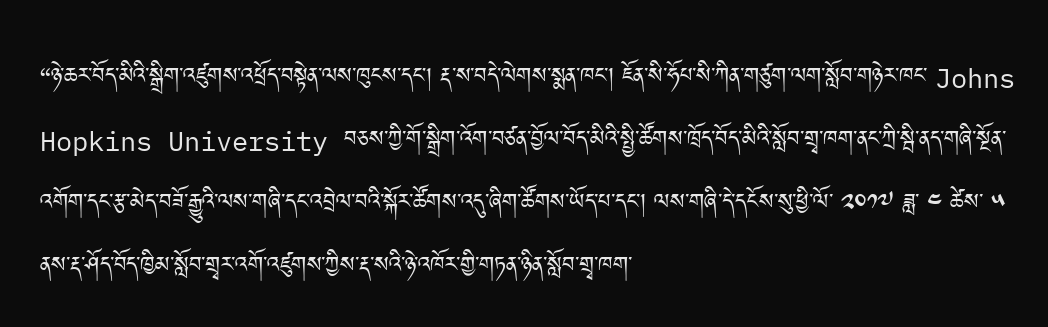“ཉེ་ཆར་བོད་མིའི་སྒྲིག་འཛུགས་འཕྲོད་བསྟེན་ལས་ཁུངས་དང། རྡ་ས་བདེ་ལེགས་སྨན་ཁང་། ཇོན་སི་ཧོཔ་སི་ཀིན་གཙུག་ལག་སློབ་གཉེར་ཁང་ Johns Hopkins University བཅས་ཀྱི་གོ་སྒྲིག་འོག་བཙན་བྱོལ་བོད་མིའི་སྤྱི་ཚོགས་ཁྲོད་བོད་མིའི་སློབ་གྲྭ་ཁག་ནང་ཀྲི་སྦི་ནད་གཞི་སྔོན་འགོག་དང་རྩ་མེད་བཟོ་རྒྱུའི་ལས་གཞི་དང་འབྲེལ་བའི་སྐོར་ཚོགས་འདུ་ཞིག་ཚོགས་ཡོད་པ་དང་། ལས་གཞི་དེ་དངོས་སུ་ཕྱི་ལོ་ ༢༠༡༧ ཟླ་ ༤ ཚེས་ ༥ ནས་རྡ་ཤོད་བོད་ཁྱིམ་སློབ་གྲྭར་འགོ་འཛུགས་ཀྱིས་རྡ་སའི་ཉེ་འཁོར་གྱི་གཏན་ཉིན་སློབ་གྲྭ་ཁག་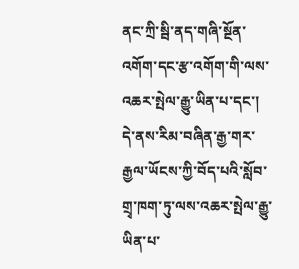ནང་ཀྲི་སྦི་ནད་གཞི་སྔོན་འགོག་དང་རྩ་འགོག་གི་ལས་འཆར་སྤེལ་རྒྱུ་ཡིན་པ་དང་། དེ་ནས་རིམ་བཞིན་རྒྱ་གར་རྒྱལ་ཡོངས་ཀྱི་བོད་པའི་སློབ་གྲྭ་ཁག་ཏུ་ལས་འཆར་སྤེལ་རྒྱུ་ཡིན་པ་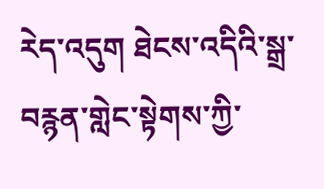རེད་འདུག ཐེངས་འདིའི་སྒྲ་བརྙན་གླེང་སྟེགས་ཀྱི་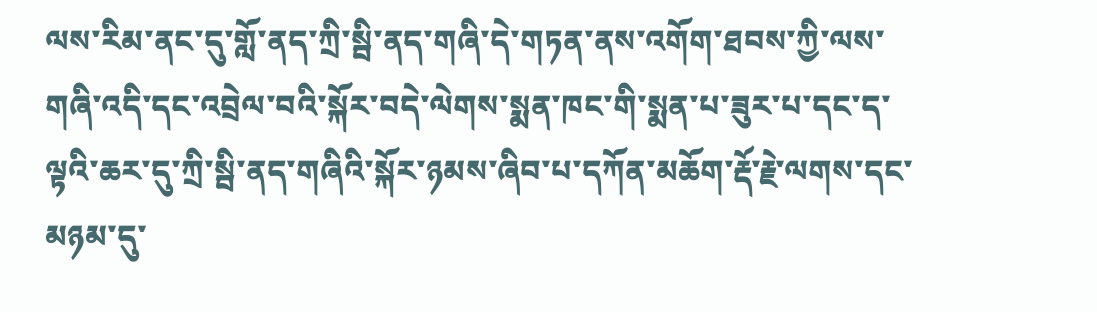ལས་རིམ་ནང་དུ་གློ་ནད་ཀྲི་སྦི་ནད་གཞི་དེ་གཏན་ནས་འགོག་ཐབས་ཀྱི་ལས་གཞི་འདི་དང་འབྲེལ་བའི་སྐོར་བདེ་ལེགས་སྨན་ཁང་གི་སྨན་པ་ཟུར་པ་དང་ད་ལྟའི་ཆར་དུ་ཀྲི་སྦི་ནད་གཞིའི་སྐོར་ཉམས་ཞིབ་པ་དཀོན་མཆོག་རྡོ་རྗེ་ལགས་དང་མཉམ་དུ་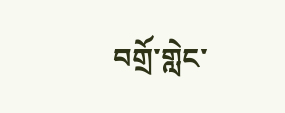བགྲོ་གླེང་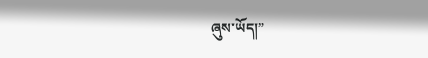ཞུས་ཡོད།”